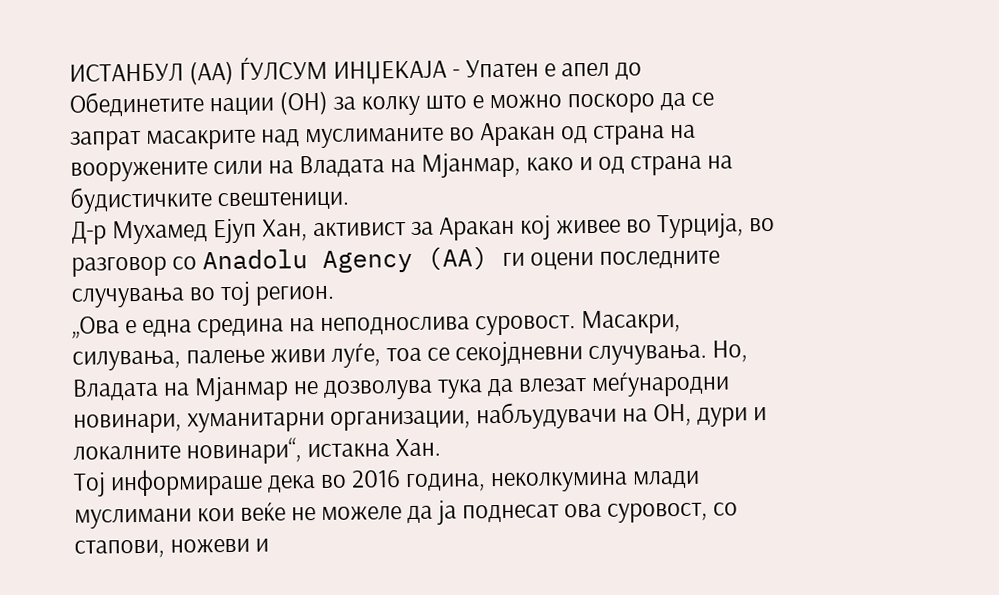ИСТАНБУЛ (АА) ЃУЛСУМ ИНЏЕКАЈА - Упатен е апел до Обединетите нации (ОН) за колку што е можно поскоро да се запрат масакрите над муслиманите во Аракан од страна на вооружените сили на Владата на Мјанмар, како и од страна на будистичките свештеници.
Д-р Мухамед Ејуп Хан, активист за Аракан кој живее во Турција, во разговор со Anadolu Agency (AA) ги оцени последните случувања во тој регион.
„Ова е една средина на неподнослива суровост. Масакри, силувања, палење живи луѓе, тоа се секојдневни случувања. Но, Владата на Мјанмар не дозволува тука да влезат меѓународни новинари, хуманитарни организации, набљудувачи на ОН, дури и локалните новинари“, истакна Хан.
Тој информираше дека во 2016 година, неколкумина млади муслимани кои веќе не можеле да ја поднесат ова суровост, со стапови, ножеви и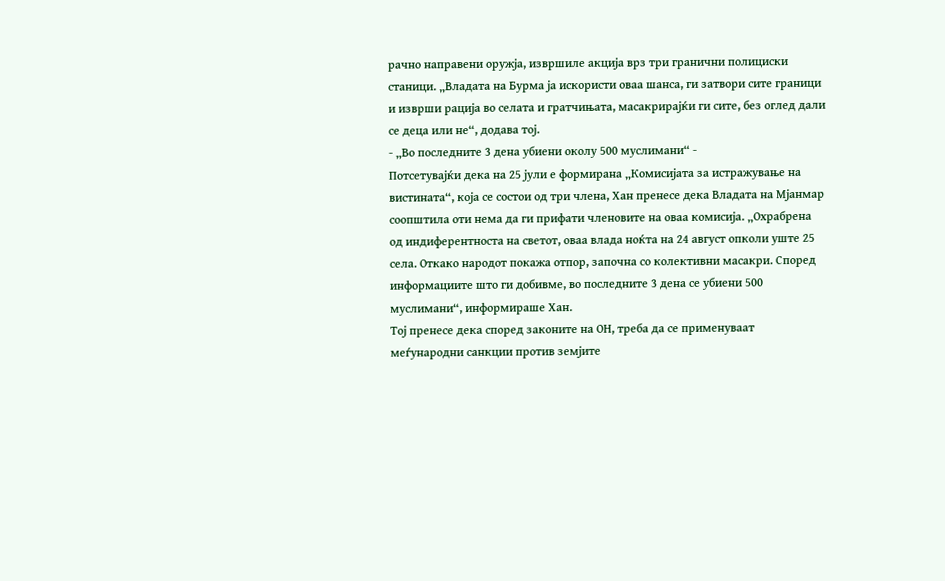рачно направени оружја, извршиле акција врз три гранични полициски станици. „Владата на Бурма ја искористи оваа шанса, ги затвори сите граници и изврши рација во селата и гратчињата, масакрирајќи ги сите, без оглед дали се деца или не“, додава тој.
- „Во последните 3 дена убиени околу 500 муслимани“ -
Потсетувајќи дека на 25 јули е формирана „Комисијата за истражување на вистината“, која се состои од три члена, Хан пренесе дека Владата на Мјанмар соопштила оти нема да ги прифати членовите на оваа комисија. „Охрабрена од индиферентноста на светот, оваа влада ноќта на 24 август опколи уште 25 села. Откако народот покажа отпор, започна со колективни масакри. Според информациите што ги добивме, во последните 3 дена се убиени 500 муслимани“, информираше Хан.
Тој пренесе дека според законите на ОН, треба да се применуваат меѓународни санкции против земјите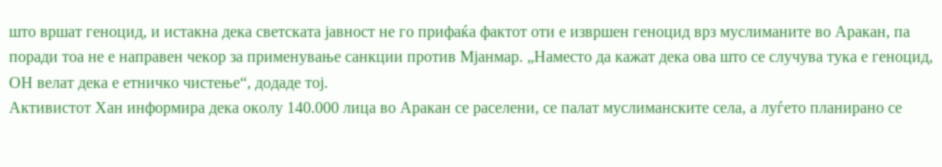што вршат геноцид, и истакна дека светската јавност не го прифаќа фактот оти е извршен геноцид врз муслиманите во Аракан, па поради тоа не е направен чекор за применување санкции против Мјанмар. „Наместо да кажат дека ова што се случува тука е геноцид, ОН велат дека е етничко чистење“, додаде тој.
Активистот Хан информира дека околу 140.000 лица во Аракан се раселени, се палат муслиманските села, а луѓето планирано се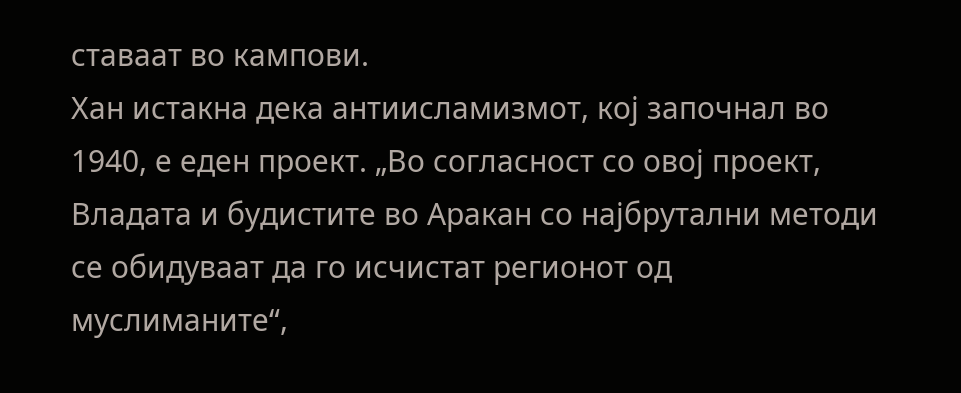ставаат во кампови.
Хан истакна дека антиисламизмот, кој започнал во 1940, е еден проект. „Во согласност со овој проект, Владата и будистите во Аракан со најбрутални методи се обидуваат да го исчистат регионот од муслиманите“,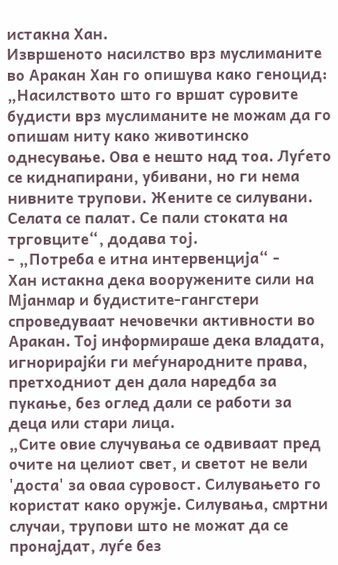истакна Хан.
Извршеното насилство врз муслиманите во Аракан Хан го опишува како геноцид: „Насилството што го вршат суровите будисти врз муслиманите не можам да го опишам ниту како животинско однесување. Ова е нешто над тоа. Луѓето се киднапирани, убивани, но ги нема нивните трупови. Жените се силувани. Селата се палат. Се пали стоката на трговците“, додава тој.
- „Потреба е итна интервенција“ -
Хан истакна дека вооружените сили на Мјанмар и будистите-гангстери спроведуваат нечовечки активности во Аракан. Тој информираше дека владата, игнорирајќи ги меѓународните права, претходниот ден дала наредба за пукање, без оглед дали се работи за деца или стари лица.
„Сите овие случувања се одвиваат пред очите на целиот свет, и светот не вели 'доста' за оваа суровост. Силувањето го користат како оружје. Силувања, смртни случаи, трупови што не можат да се пронајдат, луѓе без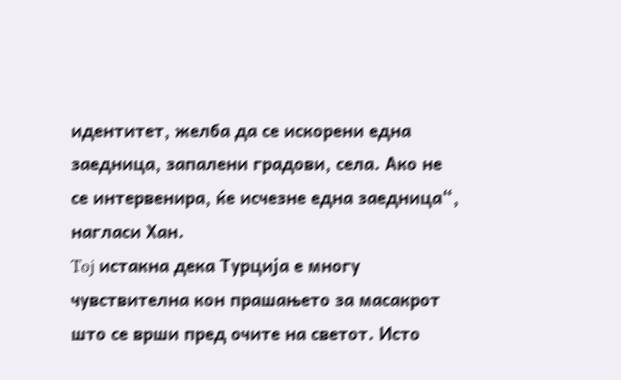идентитет, желба да се искорени една заедница, запалени градови, села. Ако не се интервенира, ќе исчезне една заедница“, нагласи Хан.
Toj истакна дека Турција е многу чувствителна кон прашањето за масакрот што се врши пред очите на светот. Исто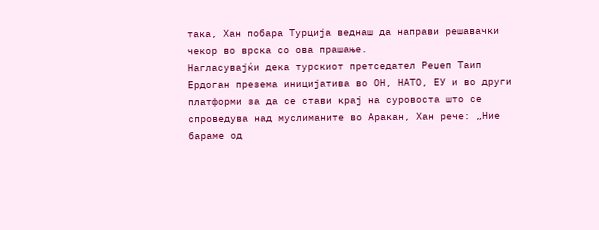така, Хан побара Турција веднаш да направи решавачки чекор во врска со ова прашање.
Нагласувајќи дека турскиот претседател Реџеп Таип Ердоган презема иницијатива во ОН, НАТО, ЕУ и во други платформи за да се стави крај на суровоста што се спроведува над муслиманите во Аракан, Хан рече: „Ние бараме од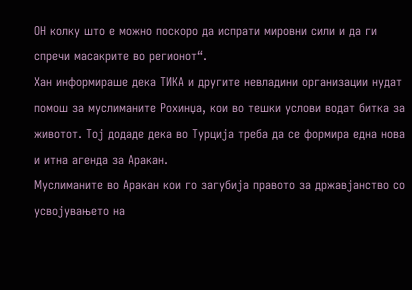ОН колку што е можно поскоро да испрати мировни сили и да ги спречи масакрите во регионот“.
Хан информираше дека ТИКА и другите невладини организации нудат помош за муслиманите Рохинџа, кои во тешки услови водат битка за животот. Тој додаде дека во Турција треба да се формира една нова и итна агенда за Аракан.
Муслиманите во Аракан кои го загубија правото за државјанство со усвојувањето на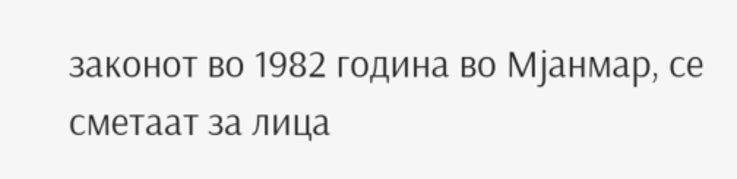законот во 1982 година во Мјанмар, се сметаат за лица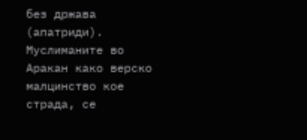без држава (апатриди). Муслиманите во Аракан како верско малцинство кое страда, се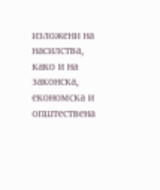изложени на насилства, како и на законска, економска и општествена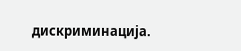дискриминација.